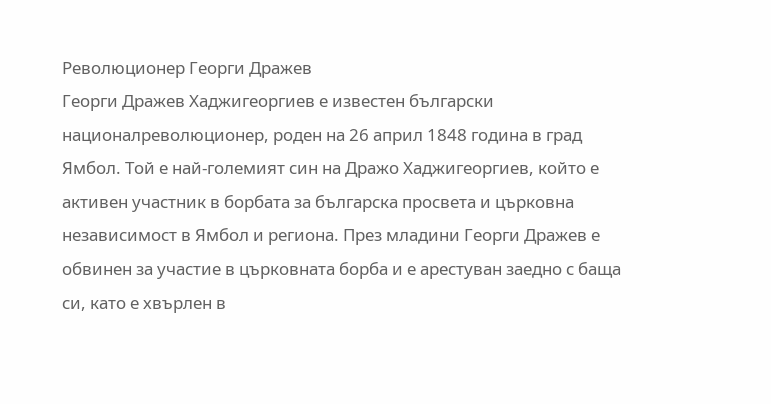Революционер Георги Дражев
Георги Дражев Хаджигеоргиев е известен български националреволюционер, роден на 26 април 1848 година в град Ямбол. Той е най-големият син на Дражо Хаджигеоргиев, който е активен участник в борбата за българска просвета и църковна независимост в Ямбол и региона. През младини Георги Дражев е обвинен за участие в църковната борба и е арестуван заедно с баща си, като е хвърлен в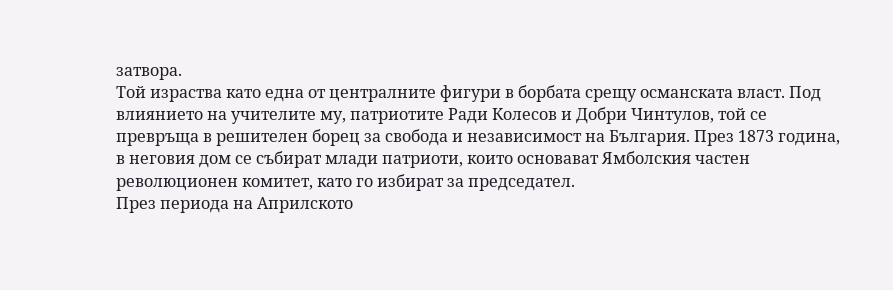затвора.
Той израства като една от централните фигури в борбата срещу османската власт. Под влиянието на учителите му, патриотите Ради Колесов и Добри Чинтулов, той се превръща в решителен борец за свобода и независимост на България. През 1873 година, в неговия дом се събират млади патриоти, които основават Ямболския частен революционен комитет, като го избират за председател.
През периода на Априлското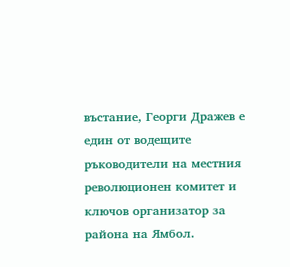въстание, Георги Дражев е един от водещите ръководители на местния революционен комитет и ключов организатор за района на Ямбол.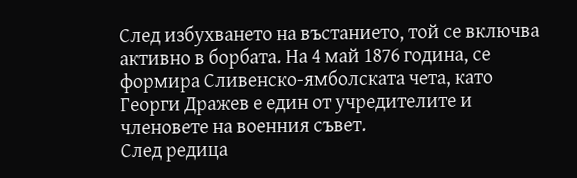След избухването на въстанието, той се включва активно в борбата. На 4 май 1876 година, се формира Сливенско-ямболската чета, като Георги Дражев е един от учредителите и членовете на военния съвет.
След редица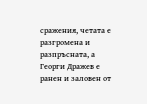сражения, четата е разгромена и разпръсната, а Георги Дражев е ранен и заловен от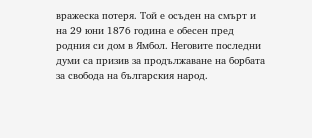вражеска потеря. Той е осъден на смърт и на 29 юни 1876 година е обесен пред родния си дом в Ямбол. Неговите последни думи са призив за продължаване на борбата за свобода на българския народ.